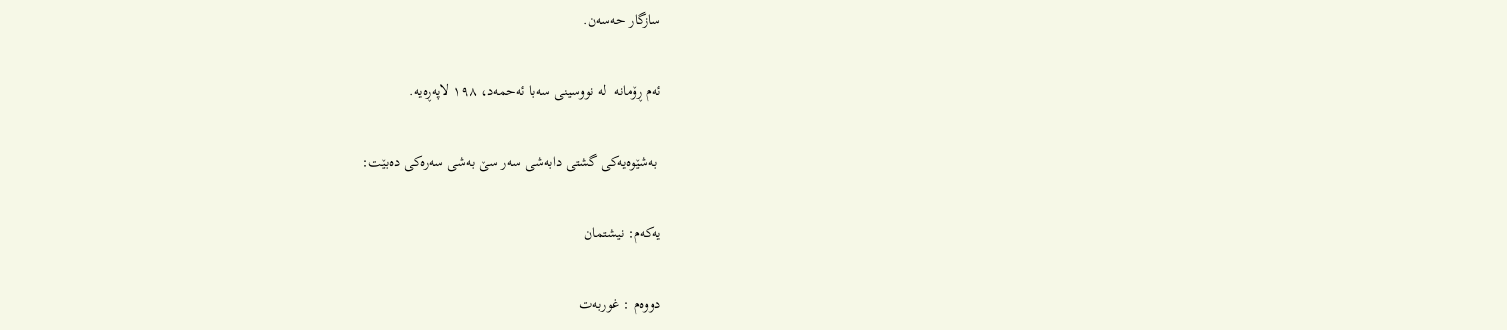سازگار حەسەن.

ئەم ڕۆمانە  لە نووسینی سەبا ئەحمەد، ١٩٨ لاپەڕەیە.

 بەشێوەیەکی گشتی دابەشی سەر سێ بەشی سەرەکی دەبێت:

یەکەم: نیشتمان

دووەم : غوربەت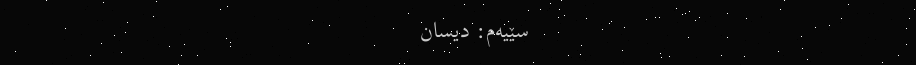سێیەم: دیسان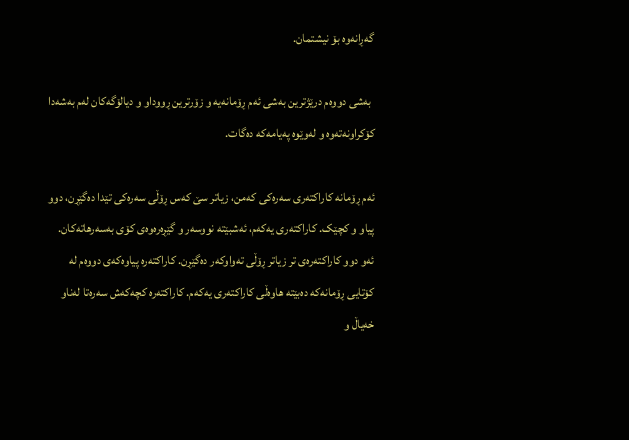گەڕانەوە بۆ نیشتمان.

 بەشی دووەم درێژترین بەشی ئەم ڕۆمانەیە و زۆرترین ڕووداو و دیالۆگەکان لەم بەشەدا کۆکراونەتەوە و لەوێوە پەیامەکە دەگات.

ئەم ڕۆمانە کاراکتەری سەرەکی کەمن، زیاتر سێ کەس ڕۆڵی سەرەکی تێدا دەگێڕن، دوو پیاو و کچێک. کاراکتەری یەکەم، ئەشبێتە نووسەر و گێڕەرەوەی کۆی بەسەرهاتەکان. ئەو دوو کاراکتەرەی تر زیاتر ڕۆڵی تەواوکەر دەگێڕن. کاراکتەرە پیاوەکەی دووەم لە کۆتایی ڕۆمانەکە دەبێتە هاوەڵی کاراکتەری یەکەم. کاراکتەرە کچەکەش سەرەتا لەناو خەیاڵ و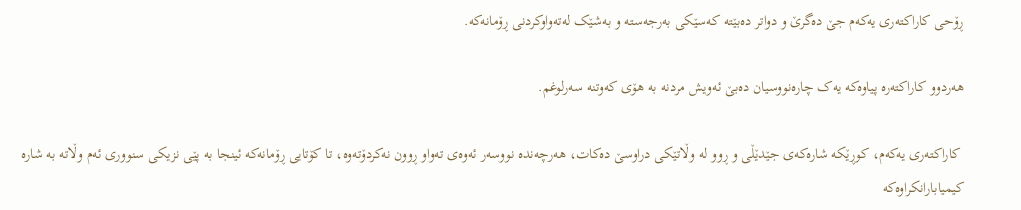ڕۆحی کاراکتەری یەکەم جێ دەگرێ و دواتر دەبێتە کەسێکی بەرجەستە و بەشێک لەتەواوکردنی ڕۆمانەکە.

هەردوو کاراکتەرە پیاوەکە یەک چارەنووسیان دەبێ ئەویش مردنە بە هۆی کەوتنە سەرلوغم.

 کاراکتەری یەکەم، کوڕێکە شارەکەی جێدێڵی و ڕوو لە وڵاتێکی دراوسێ دەکات، هەرچەندە نووسەر ئەوەی تەواو ڕوون نەکردۆتەوە، تا کۆتایی ڕۆمانەکە ئینجا بە پێی نزیکی سنووری ئەم وڵاتە بە شارە کیمیابارانکراوەکە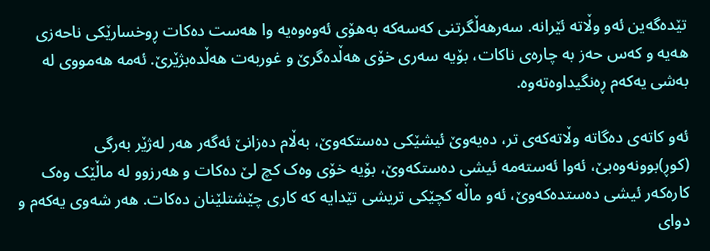تێدەگەین ئەو وڵاتە ئێرانە. سەرهەڵگرتنی کەسەکە بەهۆی ئەوەوەیە وا هەست دەکات ڕوخسارێکی ناحەزی هەیە و کەس حەز بە چارەی ناکات، بۆیە سەری خۆی هەڵدەگرێ و غوربەت هەڵدەبژێرێ. ئەمە هەمووی لە بەشی یەکەم ڕەنگیداوەتەوە.

ئەو کاتەی دەگاتە وڵاتەکەی تر، دەیەوێ ئیشێکی دەستکەوێ، بەڵام دەزانێ ئەگەر هەر لەژێر بەرگی (کوڕ)بوونەوەبێ، ئەوا ئەستەمە ئیشی دەستکەوێ، بۆیە خۆی وەک کچ لێ دەکات و هەرزوو لە ماڵێک وەک کارەکەر ئیشی دەستدەکەوێ، ئەو ماڵە کچێکی تریشی تێدایە کە کاری چێشتلێنان دەکات. هەر شەوی یەکەم و دوای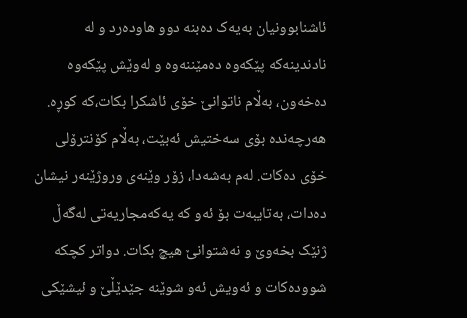ئاشنابوونیان بەیەک دەبنە دوو هاودەرد و لە نادندینەکە پێکەوە دەمێننەوە و لەوێش پێکەوە دەخەون، بەڵام ناتوانێ خۆی ئاشکرا بکات،کە کوڕە. هەرچەندە بۆی سەختیش ئەبێت، بەڵام کۆنترۆلی خۆی دەکات. لەم بەشەدا، زۆر وێنەی وروژێنەر نیشان دەدات، بەتایبەت بۆ ئەو کە یەکەمجاریەتی لەگەڵ ژنێک بخەوێ و نەشتوانێ هیچ بکات. دواتر کچکە شوودەکات و ئەویش ئەو شوێنە جێدێڵێ و ئیشێکی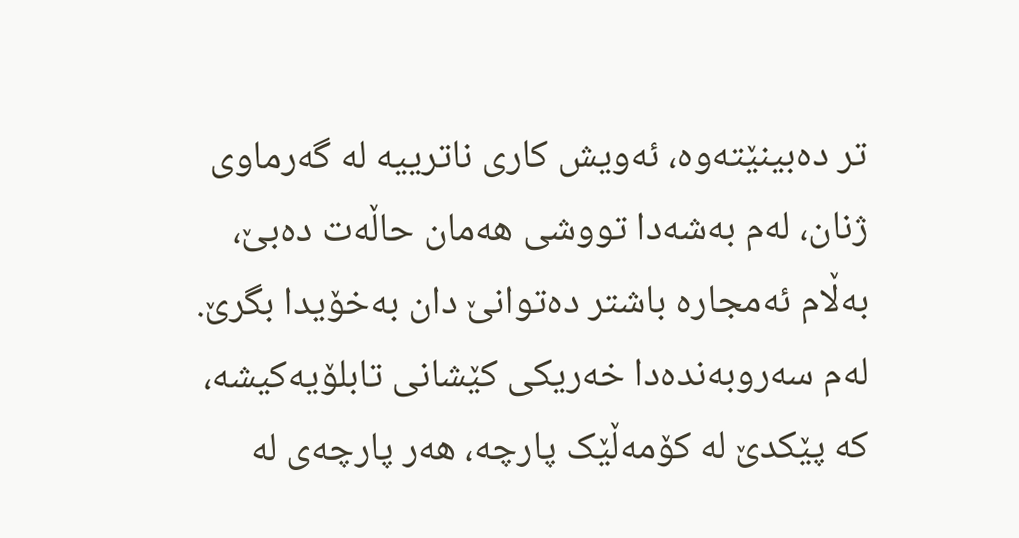تر دەبینێتەوە، ئەویش کاری ناترییە لە گەرماوی ژنان، لەم بەشەدا تووشی هەمان حاڵەت دەبێ، بەڵام ئەمجارە باشتر دەتوانێ دان بەخۆیدا بگرێ. لەم سەروبەندەدا خەریکی کێشانی تابلۆیەکیشە، کە پێکدێ لە کۆمەڵێک پارچە، هەر پارچەی لە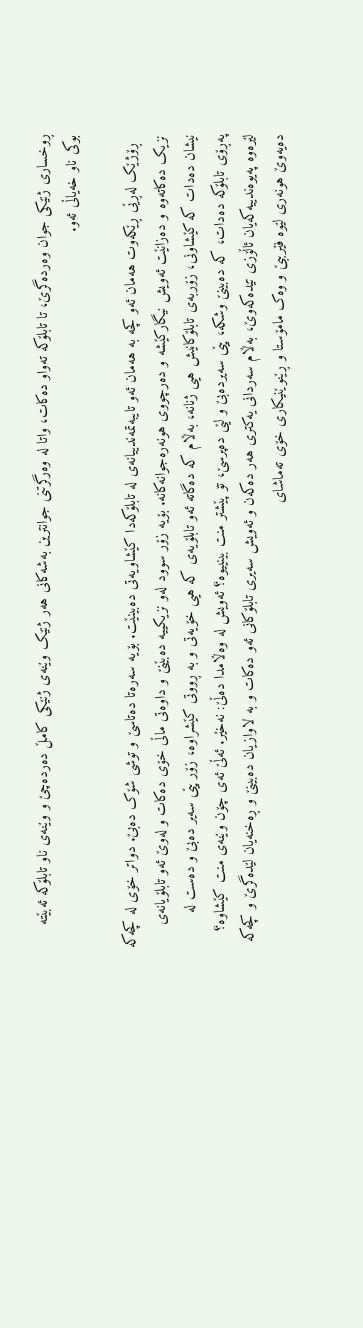ڕوخساری ژنێکی جوان وەردەگرێ، تا تابلۆکە تەواو دەکات، واتا لە وەرگرتنی جوانترین بەشەکانی هەر ژنێک وێنەی ژنێکی کامڵ دەردەچێ و وێنەی ناو تابلۆکە ئەبێتە بوکی ناو خەیاڵی ئەو.

  ڕۆژێک لەڕێی ڕێکەوت هەمان ئەو کچە بە هەمان ئەو تایبەتمەندییانەی لە تابلۆکەدا کێشاویەتی دەبینێت. بۆیە سەرەتا دەتاسێ و توشی شۆک دەبێ. دواتر خۆی لە کچەکە نزیک دەکاتەوە و دەزانێت ئەویش نیگارکێشە و دەرچووی هونەرەجوانەکانە. بۆیە زۆر سوود لەو نزیکییە دەبێنێ و داوەتی ماڵی خۆی دەکات و لەوێ ئەو تابلۆیانەی نیشان دەدات کە کێشاونی، زۆربەی تابلۆکانیش هیی ژنانە، بەڵام کە دەگاتە ئەو تابلۆیەی کە هیی خۆیەتی و بە ڕووتی کێشراوە، زۆر پێی سەیر دەبێ و دەست لە پەڕۆی تابلۆکە دەدات، کە دەبینێ وشکە، پێی سەیردەبێ و لێی دەپرسێ، تۆ پێشتر منت بینییوە؟ ئەویش لە وەڵامدا دەڵێ: نەخێر. ئەڵێ ئەی چۆن وێنەی منت کێشاوە؟ لێرەوە پەیوەندییەکەیان ئاڵۆزی تێدەکەوێ، بەڵام سەردانی یەکتری هەر دەکەن و ئەویش سەیری تابلۆکانی ئەو دەکات و بە لاوازیان دەبینێ و ڕەخنەیان لێدەگرێ و کچەکە دەیەوێ هونەری لێوە فێرببێ و وەک مامۆستا و ڕێنوێنیکاری خۆی تەماشای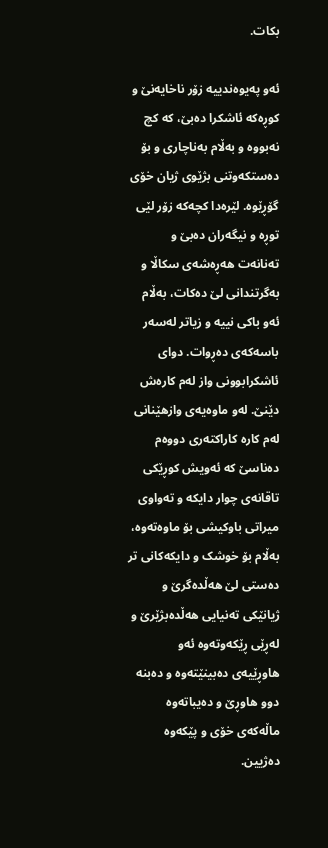بکات.

ئەو پەیوەندییە زۆر ناخایەنێ و کوڕەکە ئاشکرا دەبێ، کە کچ نەبووە و بەڵام بەناچاری و بۆ دەستکەوتنی بژێوی ژیان خۆی گۆڕێوە. لێرەدا کچەکە زۆر لێی توڕە و نیگەران دەبێ و تەنانەت هەڕەشەی سکاڵا و بەگرتندانی لێ دەکات، بەڵام ئەو باکی نییە و زیاتر لەسەر باسەکەی دەڕوات. دوای ئاشکرابوونی واز لەم کارەش دێنێ. لەو ماوەیەی وازهێنانی لەم کارە کاراکتەری دووەم دەناسێ کە ئەویش کوڕێکی تاقانەی چوار دایکە و تەواوی میراتی باوکیشی بۆ ماوەتەوە، بەڵام بۆ خوشک و دایکەکانی تر دەستی لێ هەڵدەگرێ و ژیانێکی تەنیایی هەڵدەبژێرێ و لەڕێی ڕێکەوتەوە ئەو هاوڕێیەی دەبینێتەوە و دەبنە دوو هاوڕێ و دەیباتەوە ماڵەکەی خۆی و پێکەوە دەژیین.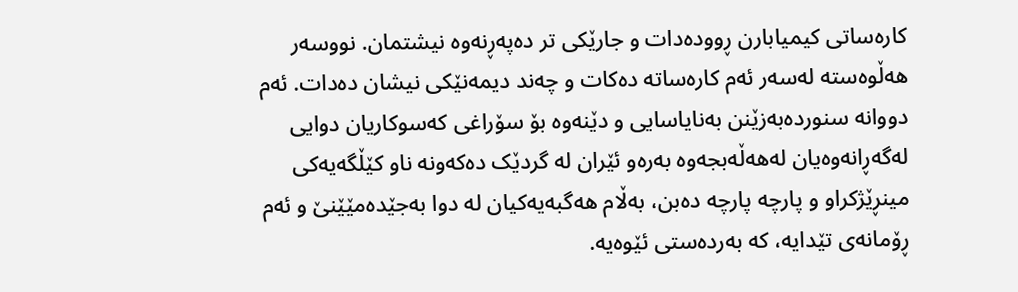کارەساتی کیمیابارن ڕوودەدات و جارێکی تر دەپەڕنەوە نیشتمان. نووسەر هەڵوەستە لەسەر ئەم کارەساتە دەکات و چەند دیمەنێکی نیشان دەدات. ئەم دووانە سنوردەبەزێنن بەنایاسایی و دێنەوە بۆ سۆراغی کەسوکاریان دوایی لەگەڕانەوەیان لەهەڵەبجەوە بەرەو ئێران لە گردێک دەکەونە ناو کێڵگەیەکی مینڕێژکراو و پارچە پارچە دەبن، بەڵام هەگبەیەکیان لە دوا بەجێدەمێێنێ و ئەم ڕۆمانەی تێدایە، کە بەردەستی ئێوەیە.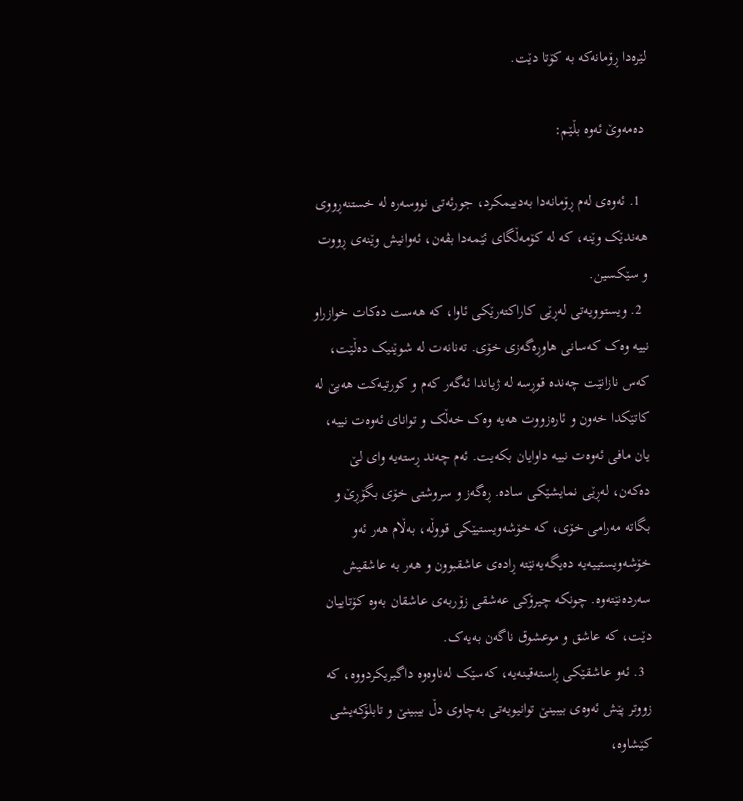لێرەدا ڕۆمانەکە بە کۆتا دێت.

 دەمەوێ ئەوە بڵێم:

  1. ئەوەی لەم ڕۆمانەدا بەدییمکرد، جورئەتی نووسەرە لە خستنەڕووی هەندێک وێنە، کە لە کۆمەڵگای ئێمەدا بڤەن، ئەوانیش وێنەی ڕووت و سێکسین.
  2. ویستوویەتی لەڕێی کاراکتەرێکی ئاوا، کە هەست دەکات خوازراو نییە وەک کەسانی هاوڕەگەزی خۆی. تەنانەت لە شوێنیک دەڵێت، کەس نازانێت چەندە قوڕسە لە ژیاندا ئەگەر کەم و کورتیەکت هەبێ لە کاتێکدا خەون و ئارەزووت هەیە وەک خەڵک و توانای ئەوەت نییە، یان مافی ئەوەت نییە داوایان بکەیت. ئەم چەند ڕستەیە وای لێ دەکەن، لەڕێی نمایشێکی سادە. ڕەگەز و سروشتی خۆی بگۆڕێ و بگاتە مەرامی خۆی، کە خۆشەویستیێکی قووڵە، بەڵام هەر ئەو خۆشەویستییەیە دەیگەیەنێتە ڕادەی عاشقبوون و هەر بە عاشقیش سەردەنێتەوە. چونکە چیرۆکی عەشقی زۆربەی عاشقان بەوە کۆتاییان دێت، کە عاشق و موعشوق ناگەن بەیەک.
  3. ئەو عاشقێکی ڕاستەقینەیە، کەسێک لەناوەوە داگیریکردووە، کە زووتر پێش ئەوەی بیبینێ توانیویەتی بەچاوی دڵ بیبینێ و تابلۆکەیشی کێشاوە،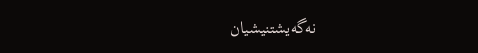نەگەیشتنیشیان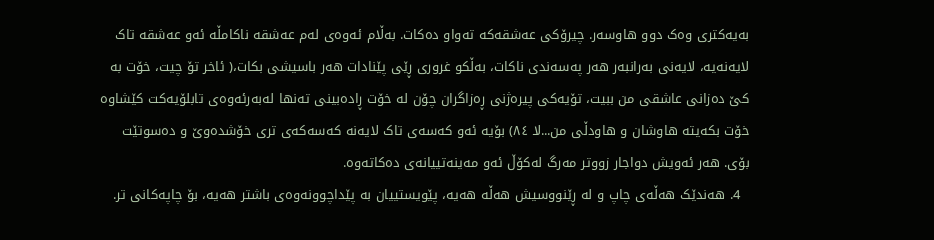بەیەکتری وەک دوو هاوسەر. چیرۆکی عەشقەکە تەواو دەکات. بەڵام ئەوەی لەم عەشقە ناکامڵە ئەو عەشقە تاک لایەنەیە، لایەنی بەرانبەر هەر پەسەندی ناکات، بەڵکو غروری ڕێی پێنادات هەر باسیشی بکات،( ئاخر تۆ چیت، خۆت بە کێ دەزانی عاشقی من ببیت، تۆیەکی پیرەژنی ڕەزاگران چۆن لە خۆت ڕادەبینی تەنها لەبەرئەوەی تابلۆیەکت کێشاوە خۆت بکەیتە هاوشان و هاودڵی من...لا ٨٤) بۆیە ئەو کەسەی تاک لایەنە کەسەکەی تری خۆشدەوێ و دەسوتێت بۆی. هەر ئەویش دواجار زووتر مەرگ لەکۆڵ ئەو مەینەتییانەی دەکاتەوە.
  4. هەندێک هەڵەی چاپ و لە ڕێنووسیش هەڵە هەیە، پێویستییان بە پێداچوونەوەی باشتر هەیە، بۆ چاپەکانی تر.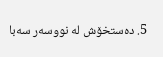5. دەستخۆش لە نووسەر سەبا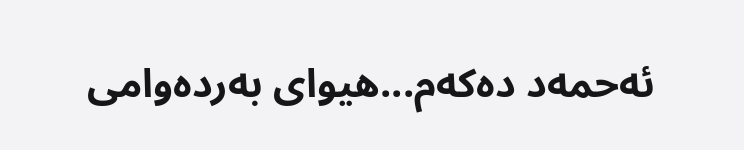ئەحمەد دەکەم...هیوای بەردەوامی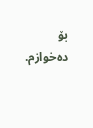بۆ دەخوازم.